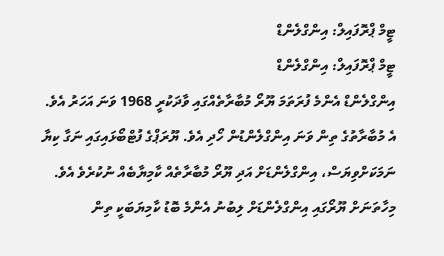ޓީމް ޕްރޮފައިލް: އިންގްލެންޑް
ޓީމް ޕްރޮފައިލް: އިންގްލެންޑް
އިންގްލެންޑް އެންމެ ފުރަތަމަ ޔޫރޯ މުބާރާތެއްގައި ވާދަކުރީ 1968 ވަނަ އަހަރު އެވެ. އެ މުބާރާތުގެ ތިން ވަނަ އިންގްލެންޑުން ހޯދި އެވެ. ޔޫރަޕްގެ ފުޓްބޯޅައިގައި ނަގާ ކިޔާ ނަމަކަށްވިޔަސް، އިންގްލެންޑަށް އަދި ޔޫރޯ މުބާރާތެއް ކާމިޔާބެއް ނުކުރެވެ އެވެ. މިހާތަނަށް ޔޫރޯގައި އިންގްލެންޑަށް ލިބުނު އެންމެ ބޮޑު ކާމިޔަބަކީ ތިން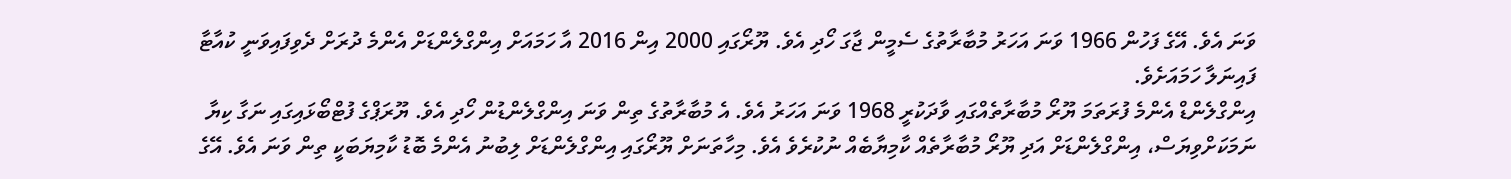ވަނަ އެވެ. އޭގެ ފަހުން 1966 ވަނަ އަހަރު މުބާރާތުގެ ސެމީން ޖާގަ ހޯދި އެވެ. ޔޫރޯގައި 2000 އިން 2016 އާ ހަމައަށް އިންގްލެންޑަށް އެންމެ ދުރަށް ދެވިފައިވަނީ ކުއާޓާ ފައިނަލާ ހަމައަށެވެ.
އިންގްލެންޑް އެންމެ ފުރަތަމަ ޔޫރޯ މުބާރާތެއްގައި ވާދަކުރީ 1968 ވަނަ އަހަރު އެވެ. އެ މުބާރާތުގެ ތިން ވަނަ އިންގްލެންޑުން ހޯދި އެވެ. ޔޫރަޕްގެ ފުޓްބޯޅައިގައި ނަގާ ކިޔާ ނަމަކަށްވިޔަސް، އިންގްލެންޑަށް އަދި ޔޫރޯ މުބާރާތެއް ކާމިޔާބެއް ނުކުރެވެ އެވެ. މިހާތަނަށް ޔޫރޯގައި އިންގްލެންޑަށް ލިބުނު އެންމެ ބޮޑު ކާމިޔަބަކީ ތިން ވަނަ އެވެ. އޭގެ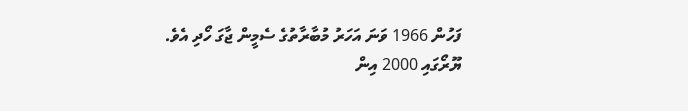ފަހުން 1966 ވަނަ އަހަރު މުބާރާތުގެ ސެމީން ޖާގަ ހޯދި އެވެ. ޔޫރޯގައި 2000 އިން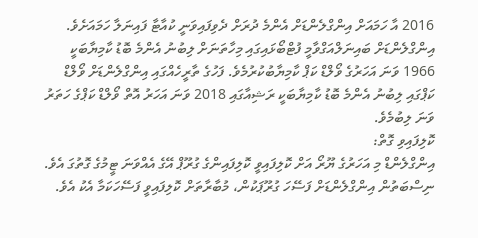2016 އާ ހަމައަށް އިންގްލެންޑަށް އެންމެ ދުރަށް ދެވިފައިވަނީ ކުއާޓާ ފައިނަލާ ހަމައަށެވެ.
އިންގްލެންޑަށް ބައިނަލްއަގްވާމީ ފުޓްބޯޅައިގައި މިހާތަނަށް ލިބުނު އެންމެ ބޮޑު ކާމިޔާބަކީ 1966 ވަނަ އަހަރުގެ ވޯލްޑް ކަޕް ކާމިޔާބުކުރުމެވެ. ފަހުގެ ތާރީހެއްގައި އިންގްލެންޑަށް ވޯލްޑް ކަޕްގައި ލިބުނު އެންމެ ބޮޑު ކާމިޔާބަކީ ރަޝިއާގައި 2018 ވަނަ އަހަރު އޮތް ވޯލްޑް ކަޕްގެ ހަތަރު ވަނަ ލިބުމެވެ.
ކޮލިފައިވި ގޮތް:
އިންގްލެންޑް މި އަހަރުގެ ޔޫރޯ އަށް ކޮލިފައިވީ ކޮލިފައިންގެ ގުރޫޕް އޭގެ އެއްވަނަ ޓީމުގެ ގޮތުގަ އެވެ. ނިސްބަތުން އިންގްލެންޑަށް ފަސޭހަ ގުރޫޕަކުން، މުބާރާތަށް ކޮލިފައިވީ ފަސޭހަކަމާ އެކު އެވެ.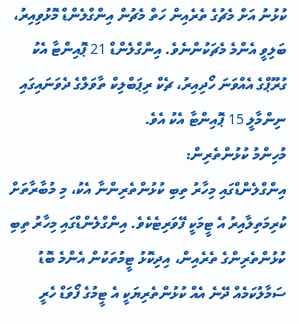ކުޅުނު އަށް މެޗުގެ ތެރެއިން ހަތް މެޗުން އިންގްލެންޑް މޮޅުވިއިރު، ބަލިވީ އެންމެ މެޗަކުންނެވެ. އިންގްލެންޑް 21 ޕޮއިންޓާ އެކު ގުރޫޕްގެ އެއްވަނަ ހޯދިއިރު، ޗެކް ރިޕަބްލިކް ތާވަލްގެ ދެވަނައިގައި ނިންމާލީ 15 ޕޮއިންޓާ އެކު އެވެ.
މުހިންމު ކުޅުންތެރިން:
އިންގްލެންޑްގައި މިހާރު ތިބި ކުޅުންތެރިންނާ އެކު، މި މުބާރާތަށް ކުރިމަތިލާއިރު އެ ޓީމަކީ ފޭވަރިޓެކެވެ. އިންގްލެންޑްގައި މިހާރު ތިބި ކުޅުންތެރިންގެ ތެރެއިން، އިދިކޮޅު ޓީމުތަކުން އެންމެ ބޮޑު ސަމާލުކަމެއް ދޭނެ އެއް ކުޅުންތެރިޔަކީ އެ ޓީމުގެ ފޯވަޑް ހެރީ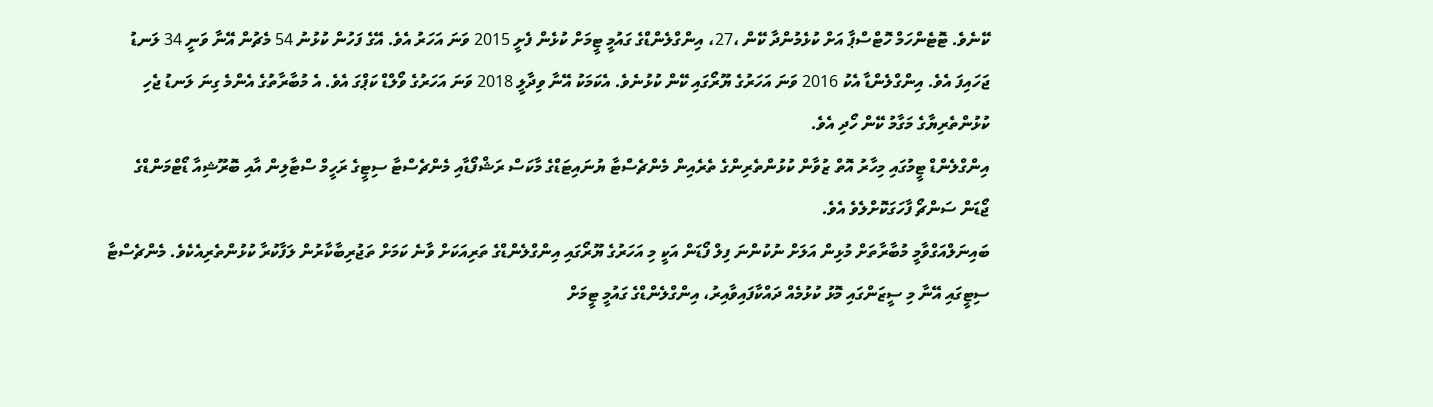ކޭނެވެ. ޓޮޓެންހަމް ހޮޓްސްޕާ އަށް ކުޅެމުންދާ ކޭން ،27، އިންގްލެންޑްގެ ގައުމީ ޓީމަށް ކުޅެން ފެށީ 2015 ވަނަ އަހަރު އެވެ. އޭގެ ފަހުން ކުޅުނު 54 މެޗުން އޭނާ ވަނީ 34 ލަނޑު ޖަހައިފަ އެވެ. އިންގްލެންޑާ އެކު 2016 ވަނަ އަހަރުގެ ޔޫރޯގައި ކޭން ކުޅުނެވެ. އެކަމަކު އޭނާ ވިދާލީ 2018 ވަނަ އަހަރުގެ ވޯލްޑް ކަޕްގަ އެވެ. އެ މުބާރާތުގެ އެންމެ ގިނަ ލަނޑު ޖެހި ކުޅުންތެރިޔާގެ މަގާމު ކޭން ހޯދި އެވެ.
އިންގްލެންޑް ޓީމުގައި މިހާރު އޮތް ޒުވާން ކުޅުންތެރިންގެ ތެރެއިން މެންޗެސްޓާ ޔުނައިޓަޑްގެ މާކަސް ރަޝްފޯޑާއި މެންޗެސްޓާ ސިޓީގެ ރަހީމް ސްޓާލިން އާއި ބޮރޫޝިއާ ޑޯޓްމަންޑްގެ ޖޯޑަން ސަންޗޯ ފާހަގަކޮށްލެވެ އެވެ.
ބައިނަލްއަގްވާމީ މުބާރާތަށް މުޅިން އަލަށް ނުކުންނަ ފިލް ފޯޑަން އަކީ މި އަހަރުގެ ޔޫރޯގައި އިންގްލެންޑްގެ ތަރިއަކަށް ވާނެ ކަމަށް ތަޖުރިބާކާރުން ލަފާކުރާ ކުޅުންތެރިއެކެވެ. މެންޗެސްޓާ ސިޓީގައި އޭނާ މި ސީޒަންގައި މޮޅު ކުޅުމެއް ދައްކާފައިވާއިރު، އިންގްލެންޑްގެ ގައުމީ ޓީމަށް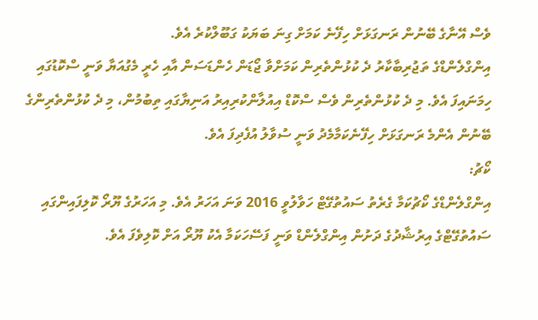ވެސް އޭނާގެ ބޭނުން ރަނގަޅަށް ހިފޭނެ ކަމަށް ގިނަ ބަޔަކު ގަބޫލްކުރެ އެވެ.
އިންގްލެންޑްގެ ތަޖުރިބާކާރު ދެ ކުޅުންތެރިން ކަމަށްވާ ޖޯޑަން ހެންޑަސަން އާއި ހެރީ މެގުއަޔާ ވަނީ ސްކޮޑުގައި ހިމަނައިފަ އެވެ. މި ދެ ކުޅުންތެރިން ވެސް ސްކޮޑް އިއުލާންކުރިއިރު އަނިޔާގައި ތިބުމުން، މި ދެ ކުޅުންތެރިންގެ ބޭނުން އެންމެ ރަނގަޅަށް ހިފޭނެކަމާމެދު ވަނީ ސުވާލު އުފެދިފަ އެވެ.
ކޯޗު:
އިންގްލެންޑްގެ ކޯޗުކަމާ ގެރެތު ސައުތުގޭޓް ހަވާލުވީ 2016 ވަނަ އަހަރު އެވެ. މި އަހަރުގެ ޔޫރޯ ކޮލިފައިންގައި ސައުތުގޭޓްގެ އިރުޝާދުގެ ދަށުން އިންގްލެންޑް ވަނީ ފަސޭހަކަމާ އެކު ޔޫރޯ އަށް ކޮލިވެފަ އެވެ.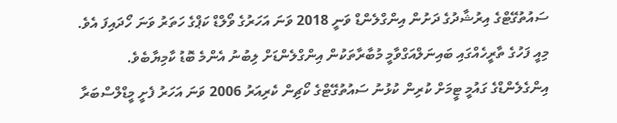ސައުތުގޭޓްގެ އިރުޝާދުގެ ދަށުން އިންގްލެންޑް ވަނީ 2018 ވަނަ އަހަރުގެ ވޯލްޑް ކަޕްގެ ހަތަރު ވަނަ ހޯދައިފަ އެވެ. މިއީ ފަހުގެ ތާރީހެއްގައި ބައިނަލްއަގްވާމީ މުބާރާތަކުން އިންގްލެންޑަށް ލިބުނު އެންމެ ބޮޑު ކާމިޔާބެވެ.
އިންގެލެންޑްގެ ގައުމީ ޓީމަށް ކުރިން ކުޅުނު ސައުތުގޭޓްގެ ކޯޗިން ކެރިއަރު 2006 ވަނަ އަހަރު ފެށީ މީޑްލްސްބަރާ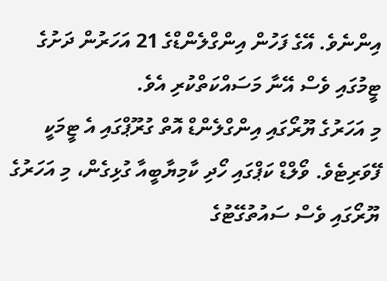އިންނެވެ. އޭގެ ފަހުން އިންގްލެންޑްގެ 21 އަހަރުން ދަށުގެ ޓީމުގައި ވެސް އޭނާ މަސައްކަތްކުރި އެވެ.
މި އަހަރުގެ ޔޫރޯގައި އިންގްލެންޑް އޮތް ގުރޫޕްގައި އެ ޓީމަކީ ފޭވަރިޓެވެ. ވޯލްޑް ކަޕްގައި ހޯދި ކާމިޔާބީއާ ގުޅިގެން، މި އަހަރުގެ ޔޫރޯގައި ވެސް ސައުތުގޭޓުގެ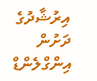އިރުޝާދުގެ ދަށުން އިންގްލެންޑް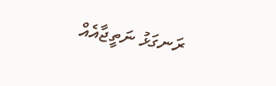ރަނގަޅު ނަތީޖާއެއް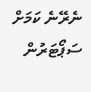ނެރޭނެ ކަމަށް ސަޕޯޓަރުން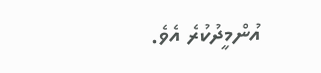އުންމީދުކުރެ އެވެ.